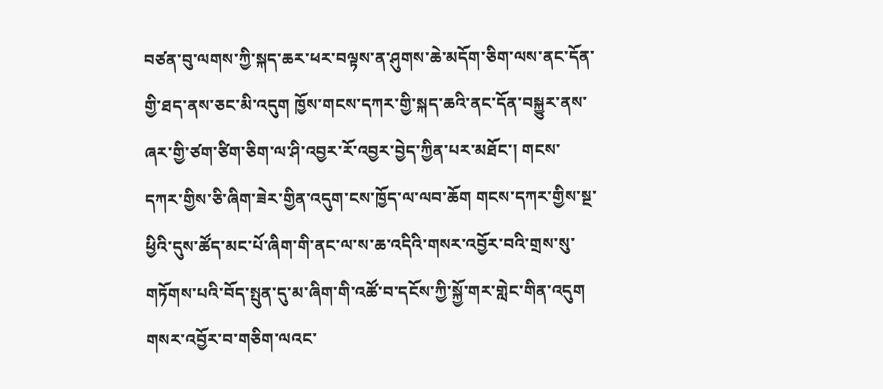བཙན་བུ་ལགས་ཀྱི་སྐད་ཆར་ཕར་བལྟས་ན་ཤུགས་ཆེ་མདོག་ཅིག་ལས་ནང་དོན་གྱི་ཐད་ནས་ཅང་མི་འདུག ཁྱོས་གངས་དཀར་གྱི་སྐད་ཆའི་ནང་དོན་བསྐྱུར་ནས་ཞར་གྱི་ཙག་ཙིག་ཅིག་ལ་ཤི་འབྱར་རོ་འབྱར་བྱེད་ཀྱིན་པར་མཐོང་། གངས་དཀར་གྱིས་ཅི་ཞིག་ཟེར་གྱིན་འདུག་ངས་ཁྱོད་ལ་ལབ་ཆོག གངས་དཀར་གྱིས་སྔ་ཕྱིའི་དུས་ཚོད་མང་པོ་ཞིག་གི་ནང་ལ་ས་ཆ་འདིའི་གསར་འབྱོར་བའི་གྲས་སུ་གཏོགས་པའི་བོད་སྤུན་དུ་མ་ཞིག་གི་འཚོ་བ་དངོས་ཀྱི་སྐྱོ་གར་གླེང་གིན་འདུག གསར་འབྱོར་བ་གཅིག་ལའང་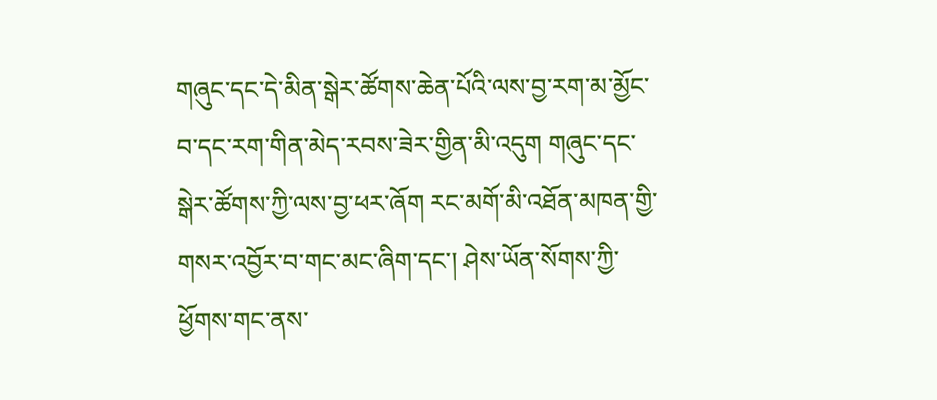གཞུང་དང་དེ་མིན་སྒེར་ཚོགས་ཆེན་པོའི་ལས་བྱ་རག་མ་མྱོང་བ་དང་རག་གིན་མེད་རབས་ཟེར་གྱིན་མི་འདུག གཞུང་དང་སྒེར་ཚོགས་ཀྱི་ལས་བྱ་ཕར་ཞོག རང་མགོ་མི་འཐོན་མཁན་གྱི་གསར་འབྱོར་བ་གང་མང་ཞིག་དང་། ཤེས་ཡོན་སོགས་ཀྱི་ཕྱོགས་གང་ནས་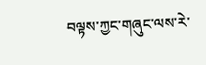བལྟས་ཀྱང་གཞུང་ལས་རེ་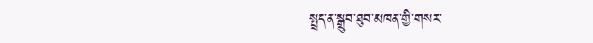སྤྲད་ན་སྒྲུབ་ཐུབ་མཁན་གྱི་གསར་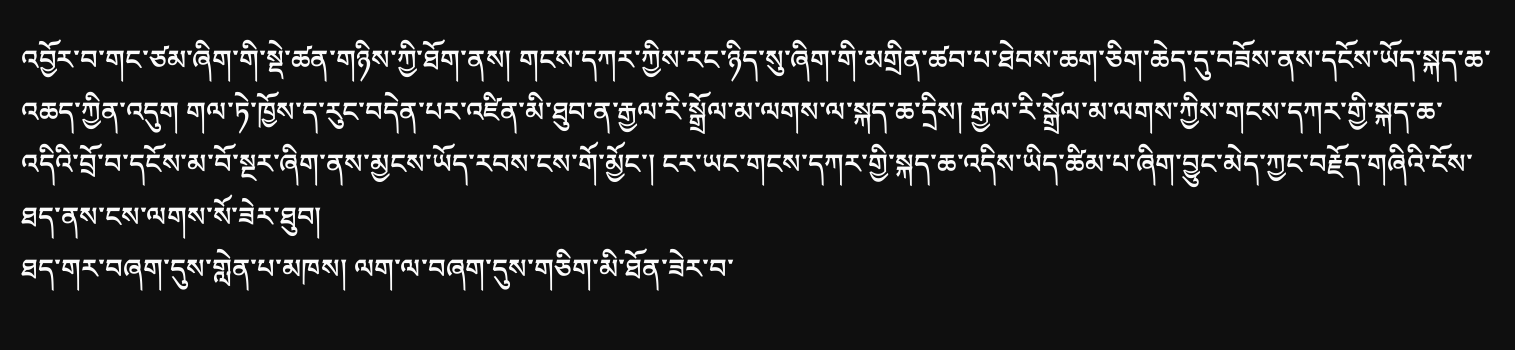འབྱོར་བ་གང་ཙམ་ཞིག་གི་སྡེ་ཚན་གཉིས་ཀྱི་ཐོག་ནས། གངས་དཀར་ཀྱིས་རང་ཉིད་སུ་ཞིག་གི་མགྲིན་ཚབ་པ་ཐེབས་ཆག་ཅིག་ཆེད་དུ་བཟོས་ནས་དངོས་ཡོད་སྐད་ཆ་འཆད་ཀྱིན་འདུག གལ་ཏེ་ཁྱོས་ད་རུང་བདེན་པར་འཛིན་མི་ཐུབ་ན་རྒྱལ་རི་སྒྲོལ་མ་ལགས་ལ་སྐད་ཆ་དྲིས། རྒྱལ་རི་སྒྲོལ་མ་ལགས་ཀྱིས་གངས་དཀར་གྱི་སྐད་ཆ་འདིའི་བྲོ་བ་དངོས་མ་བོ་སྔར་ཞིག་ནས་མྱངས་ཡོད་རབས་ངས་གོ་མྱོང་། ངར་ཡང་གངས་དཀར་གྱི་སྐད་ཆ་འདིས་ཡིད་ཚིམ་པ་ཞིག་བྱུང་མེད་ཀྱང་བརྗོད་གཞིའི་ངོས་ཐད་ནས་ངས་ལགས་སོ་ཟེར་ཐུབ།
ཐད་གར་བཞག་དུས་གླེན་པ་མཁས། ལག་ལ་བཞག་དུས་གཅིག་མི་ཐོན་ཟེར་བ་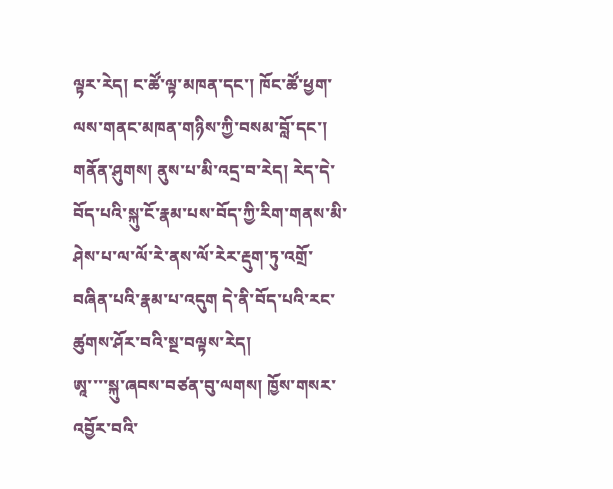ལྟར་རེད། ང་ཚོ་ལྟ་མཁན་དང་། ཁོང་ཚོ་ཕྱག་ལས་གནང་མཁན་གཉིས་ཀྱི་བསམ་བློ་དང་། གནོན་ཤུགས། ནུས་པ་མི་འདྲ་བ་རེད། རེད་དེ་བོད་པའི་སྐུ་ངོ་རྣམ་པས་བོད་ཀྱི་རིག་གནས་མི་ཤེས་པ་ལ་ལོ་རེ་ནས་ལོ་རེར་རྡུག་ཏུ་འགྲོ་བཞིན་པའི་རྣམ་པ་འདུག དེ་ནི་བོད་པའི་རང་ཚུགས་ཤོར་བའི་སྔ་བལྟས་རེད།
ཨཱ་་་་སྐུ་ཞབས་བཙན་བུ་ལགས། ཁྱོས་གསར་འབྱོར་བའི་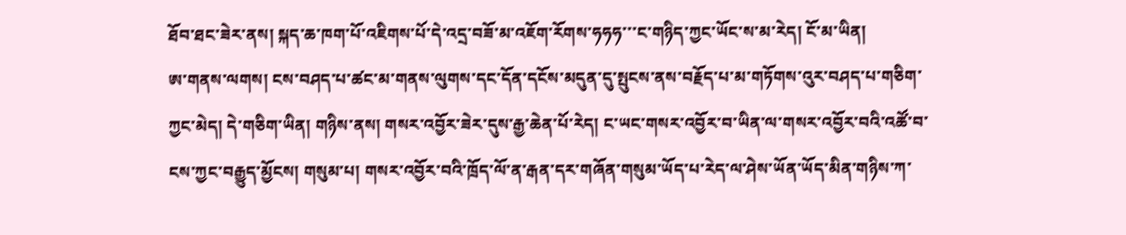ཐོབ་ཐང་ཟེར་ནས། སྐད་ཆ་ཁག་པོ་འཇིགས་པོ་དེ་འདྲ་བཟོ་མ་འཇོག་རོགས་ཧཧཧ་་་ང་གཉིད་ཀྱང་ཡོང་ས་མ་རེད། ངོ་མ་ཡིན།
ཨ་གནས་ལགས། ངས་བཤད་པ་ཚང་མ་གནས་ལུགས་དང་དོན་དངོས་མདུན་དུ་སྤུངས་ནས་བརྗོད་པ་མ་གཏོགས་འུར་བཤད་པ་གཅིག་ཀྱང་མེད། དེ་གཅིག་ཡིན། གཉིས་ནས། གསར་འབྱོར་ཟེར་དུས་རྒྱ་ཆེན་པོ་རེད། ང་ཡང་གསར་འབྱོར་བ་ཡིན་ལ་གསར་འབྱོར་བའི་འཚོ་བ་ངས་ཀྱང་བརྒྱུད་མྱོངས། གསུམ་པ། གསར་འབྱོར་བའི་ཁྲོད་ལོ་ན་རྒན་དར་གཞོན་གསུམ་ཡོད་པ་རེད་ལ་ཤེས་ཡོན་ཡོད་མིན་གཉིས་ཀ་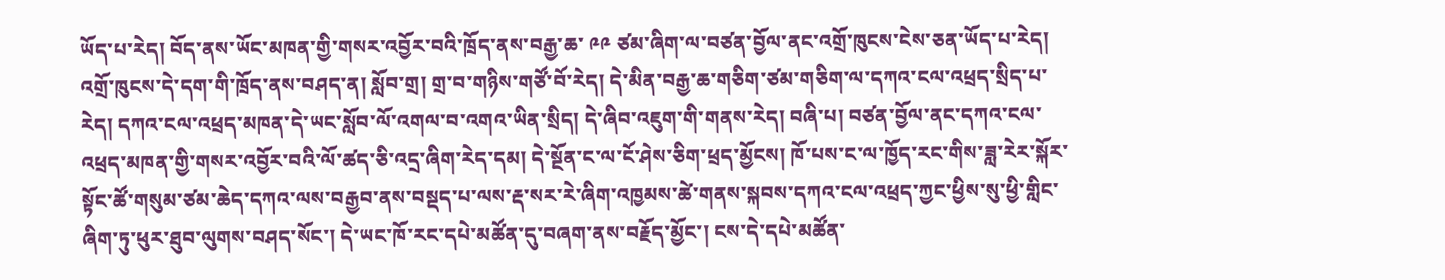ཡོད་པ་རེད། བོད་ནས་ཡོང་མཁན་གྱི་གསར་འབྱོར་བའི་ཁྲོད་ནས་བརྒྱ་ཆ་ ༩༩ ཙམ་ཞིག་ལ་བཙན་བྱོལ་ནང་འགྲོ་ཁུངས་ངེས་ཅན་ཡོད་པ་རེད། འགྲོ་ཁུངས་དེ་དག་གི་ཁྲོད་ནས་བཤད་ན། སློབ་གྲ། གྲ་བ་གཉིས་གཙོ་བོ་རེད། དེ་མིན་བརྒྱ་ཆ་གཅིག་ཙམ་གཅིག་ལ་དཀའ་ངལ་འཕྲད་སྲིད་པ་རེད། དཀའ་ངལ་འཕྲད་མཁན་དེ་ཡང་སློབ་ལོ་འགལ་བ་འགའ་ཡིན་སྲིད། དེ་ཞིབ་འཇུག་གི་གནས་རེད། བཞི་པ། བཙན་བྱོལ་ནང་དཀའ་ངལ་འཕྲད་མཁན་གྱི་གསར་འབྱོར་བའི་ལོ་ཚད་ཅི་འདྲ་ཞིག་རེད་དམ། དེ་སྔོན་ང་ལ་ངོ་ཤེས་ཅིག་ཕྲད་མྱོངས། ཁོ་པས་ང་ལ་ཁྱོད་རང་གིས་ཟླ་རེར་སྐོར་སྟོང་ཚོ་གསུམ་ཙམ་ཆེད་དཀའ་ལས་བརྒྱབ་ནས་བསྡད་པ་ལས་རྡ་སར་རེ་ཞིག་འཁྱམས་ཚེ་གནས་སྐབས་དཀའ་ངལ་འཕྲད་ཀྱང་ཕྱིས་སུ་ཕྱི་གླིང་ཞིག་ཏུ་ཕུར་ཐུབ་ལུགས་བཤད་སོང་། དེ་ཡང་ཁོ་རང་དཔེ་མཚོན་དུ་བཞག་ནས་བརྗོད་མྱོང་། ངས་དེ་དཔེ་མཚོན་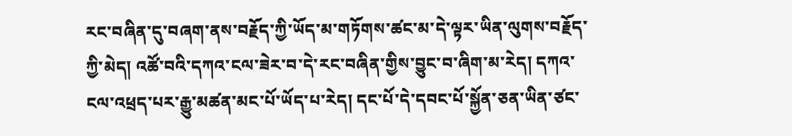རང་བཞིན་དུ་བཞག་ནས་བརྗོད་ཀྱི་ཡོད་མ་གཏོགས་ཚང་མ་དེ་ལྟར་ཡིན་ལུགས་བརྗོད་ཀྱི་མེད། འཚོ་བའི་དཀའ་ངལ་ཟེར་བ་དེ་རང་བཞིན་གྱིས་བྱུང་བ་ཞིག་མ་རེད། དཀའ་ངལ་འཕྲད་པར་རྒྱུ་མཚན་མང་པོ་ཡོད་པ་རེད། དང་པོ་དེ་དབང་པོ་སྐྱོན་ཅན་ཡིན་ཙང་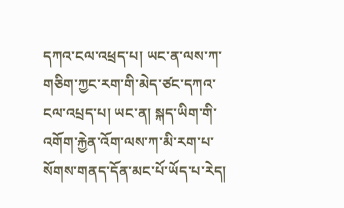དཀའ་ངལ་འཕྲད་པ། ཡང་ན་ལས་ཀ་གཅིག་ཀྱང་རག་གི་མེད་ཙང་དཀའ་ངལ་འཔྲད་པ། ཡང་ན། སྐད་ཡིག་གི་འགོག་རྐྱེན་འོག་ལས་ཀ་མི་རག་པ་སོགས་གནད་དོན་མང་པོ་ཡོད་པ་རེད།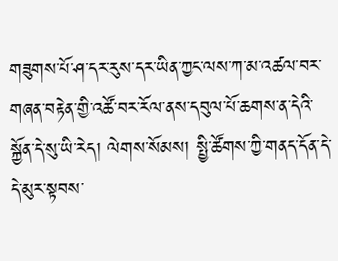གཟུགས་པོ་ཤ་དར་རུས་དར་ཡིན་ཀྱང་ལས་ཀ་མ་འཚལ་བར་གཞན་བརྟེན་གྱི་འཚོ་བར་རོལ་ནས་དབུལ་པོ་ཆགས་ན་དེའི་སྐྱོན་དེ་སུ་ཡི་རེད། ལེགས་སོམས། སྤྱི་ཚོགས་ཀྱི་གནད་དོན་དེ་དེ་མུར་སྟབས་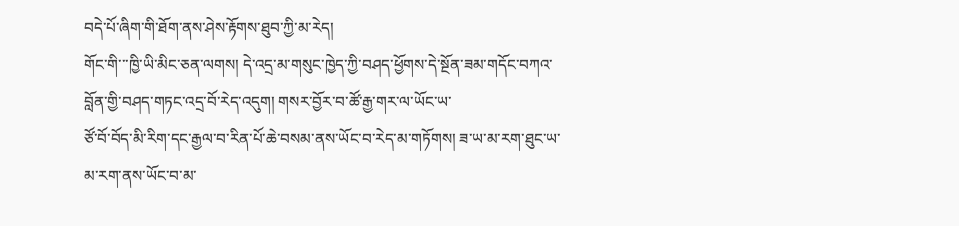བདེ་པོ་ཞིག་གི་ཐོག་ནས་ཤེས་རྟོགས་ཐུབ་ཀྱི་མ་རེད།
གོང་གི་་་ཁྱི་ཡི་མིང་ཅན་ལགས། དེ་འདྲ་མ་གསུང་ཁྱེད་ཀྱི་བཤད་ཕྱོགས་དེ་སྔོན་ཟམ་གདོང་བཀའ་བློན་གྱི་བཤད་གཏང་འདྲ་བོ་རེད་འདུག། གསར་བྱོར་བ་ཚོ་རྒྱ་གར་ལ་ཡོང་ཡ་
ཙོ་བོ་བོད་མི་རིག་དང་རྒྱལ་བ་རིན་པོ་ཆེ་བསམ་ནས་ཡོང་བ་རེད་མ་གཏོགས། ཟ་ཡ་མ་རག་ཐུང་ཡ་མ་རག་ནས་ཡོང་བ་མ་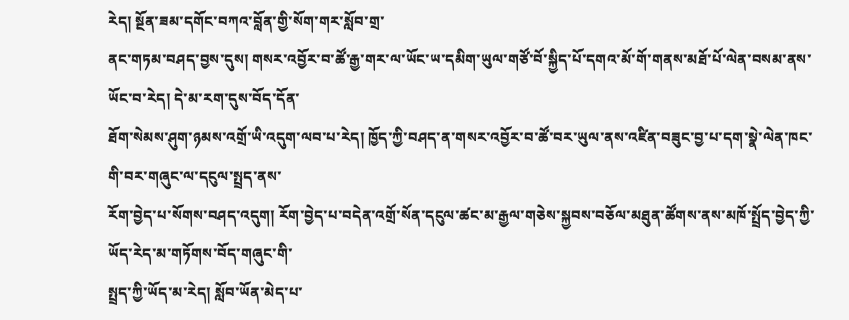རེད། སྔོན་ཟམ་དགོང་བཀའ་བློན་གྱི་སོག་གར་སློབ་གྲ་
ནང་གཏམ་བཤད་བྱས་དུས། གསར་འབྱོར་བ་ཚོ་རྒྱ་གར་ལ་ཡོང་ཡ་དམིག་ཡུལ་གཙོ་བོ་སྐྱིད་པོ་དགའ་མོ་གོ་གནས་མཐོ་པོ་ལེན་བསམ་ནས་ཡོང་བ་རེད། དེ་མ་རག་དུས་བོད་དོན་
ཐོག་སེམས་ཤུག་ཉམས་འགྲོ་ཡི་འདུག་ལབ་པ་རེད། ཁྱོད་ཀྱི་བཤད་ན་གསར་འབྱོར་བ་ཚོ་བར་ཡུལ་ནས་འཛིན་བཟུང་བྱ་པ་དག་སྣེ་ལེན་ཁང་གི་བར་གཞུང་ལ་དངུལ་སྤྲད་ནས་
རོག་བྱེད་པ་སོགས་བཤད་འདུག། རོག་བྱེད་པ་བདེན་འགྲོ་སོན་དངུལ་ཚང་མ་རྒྱལ་གཅེས་སྐྱབས་བཅོལ་མཐུན་ཚོགས་ནས་མཁོ་སྤྲོད་བྱེད་ཀྱི་ཡོད་རེད་མ་གཏོགས་བོད་གཞུང་གི་
སྤྲད་ཀྱི་ཡོད་མ་རེད། སློབ་ཡོན་མེད་པ་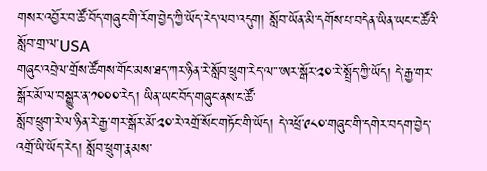གསར་འབྱོར་བ་ཚོ་བོད་གཞུང་གི་རོག་བྱེད་ཀྱི་ཡོད་རེད་ལབ་འདུག། སློབ་ཡོན་མི་དགོས་པ་བདེན་ཡིན་ཡང་ང་ཚོའི་སློབ་གྲ་ལ་USA
གཞུང་འབྲེལ་གྲོས་ཚོགས་གོང་མས་ཐད་ཀར་ཉིན་རེ་སློབ་ཕྲུག་རེད་ལ་་་ཨར་སྒོར་༢༠་རེ་སྤྲོད་ཀྱི་ཡོད། དེ་རྒྱ་གར་སྒོར་མོ་ལ་བསྒྱུར་ན་༡༠༠༠་རེད། ཡིན་ཡང་བོད་གཞུང་ནས་ང་ཚོ་
སློབ་ཕྲུག་རེ་ལ་ཉིན་རེ་རྒྱ་གར་སྒོར་མོ་༢༠་རེ་འགྲོ་སོང་གཏོང་གི་ཡོད། དེ་འཕྲོ་༩༨༠་གཞུང་གི་དགེར་བདག་བྱེད་འགྲོ་ཡི་ཡོད་རེད། སློབ་ཕྲུག་རྣམས་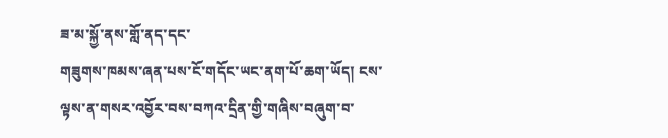ཟ་མ་སྐྱོ་ནས་གློ་ནད་དང་
གཟུགས་ཁམས་ཞན་པས་ངོ་གདོང་ཡང་ནག་པོ་ཆག་ཡོད། ངས་ལྟས་ན་གསར་འབྱོར་བས་བཀའ་དྲིན་གྱི་གཞིས་བཞུག་བ་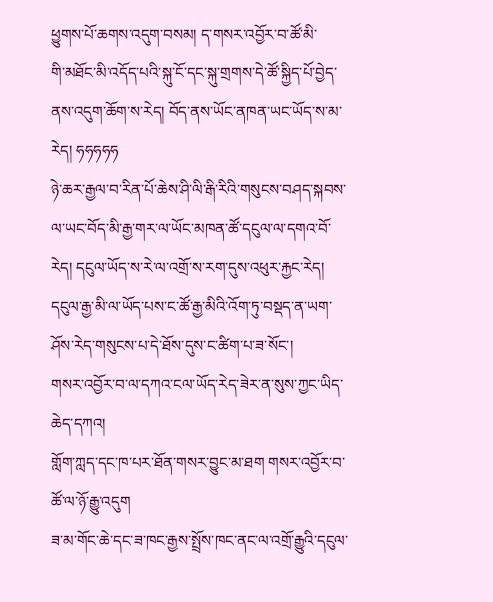ཕྱུགས་པོ་ཆགས་འདུག་བསམ། ད་གསར་འབྱོར་བ་ཚོ་མི་
གི་མཐོང་མི་འདོད་པའི་སྐུ་ངོ་དང་སྐུ་གྲགས་དེ་ཚོ་སྐྱིད་པོ་བྱེད་ནས་འདུག་ཆོག་ས་རེད། བོད་ནས་ཡོང་ནཁན་ཡང་ཡོད་ས་མ་རེད། ཧཧཧཧཧ
ཉེ་ཆར་རྒྱལ་བ་རིན་པོ་ཆེས་ཤི་ལི་རྒི་རིའི་གསུངས་བཤད་སྐབས་ལ་ཡང་བོད་མི་རྒྱ་གར་ལ་ཡོང་མཁན་ཚོ་དངུལ་ལ་དགའ་བོ་རེད། དངུལ་ཡོད་ས་རེ་ལ་འགྲོ་ས་རག་དུས་འཕུར་རྐྱང་རེད། དངུལ་རྒྱ་མི་ལ་ཡོད་པས་ང་ཚོ་རྒྱ་མིའི་འོག་ཏུ་བསྡད་ན་ཡག་ཤོས་རེད་གསུངས་པ་དེ་ཐོས་དུས་ང་ཚིག་པ་ཟ་སོང་།
གསར་འབྱོར་བ་ལ་དཀའ་ངལ་ཡོད་རེད་ཟེར་ན་སུས་ཀྱང་ཡིད་ཆེད་དཀའ།
གློག་ཀླད་དང་ཁ་པར་ཐོན་གསར་བྱུང་མ་ཐག གསར་འབྱོར་བ་ཚོ་ལ་ཉོ་རྒྱུ་འདུག
ཟ་མ་གོང་ཆེ་དང་ཟ་ཁང་རྒྱས་སྤྲོས་ཁང་ནང་ལ་འགྲོ་རྒྱུའི་དངུལ་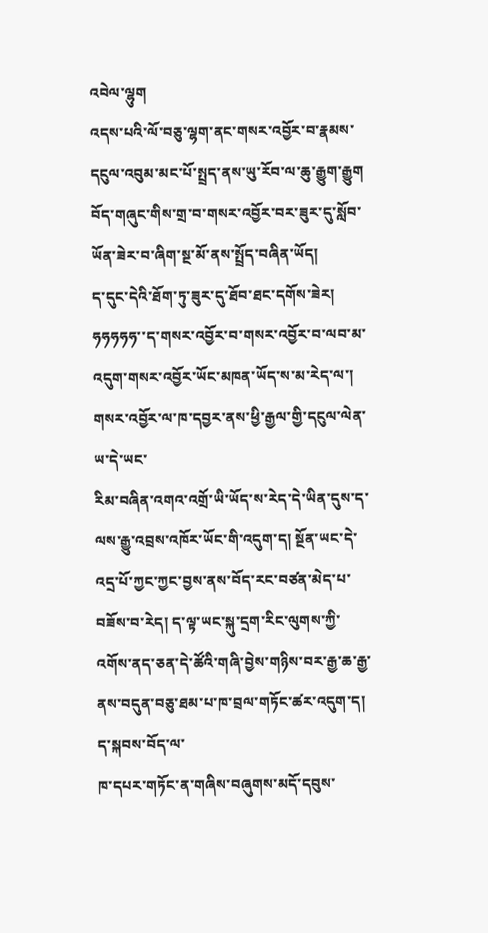འབེལ་ལྷུག
འདས་པའི་ལོ་བཅུ་ལྷག་ནང་གསར་འབྱོར་བ་རྣམས་དངུལ་འབུམ་མང་པོ་སྤྲད་ནས་ཡུ་རོབ་ལ་ཆུ་རྒྱུག་རྒྱུག
བོད་གཞུང་གིས་གྲ་བ་གསར་འབྱོར་བར་ཟུར་དུ་སློབ་ཡོན་ཟེར་བ་ཞིག་སྔ་མོ་ནས་སྤྲོད་བཞིན་ཡོད།
ད་དུང་དེའི་ཐོག་ཏུ་ཟུར་དུ་ཐོབ་ཐང་དགོས་ཟེར།
ཧཧཧཧཧ་་ད་གསར་འབྱོར་བ་གསར་འབྱོར་བ་ལབ་མ་འདུག་གསར་འབྱོར་ཡོང་མཁན་ཡོད་ས་མ་རེད་ལ་། གསར་འབྱོར་ལ་ཁ་དབྱར་ནས་ཕྱི་རྒྱལ་གྱི་དངུལ་ལེན་ཡ་དེ་ཡང་
རིམ་བཞིན་འགའ་འགྲོ་ཡི་ཡོད་ས་རེད་དེ་ཡིན་དུས་ད་ལས་རྒྱུ་འབྲས་འཁོར་ཡོང་གི་འདུག་ད། སྔོན་ཡང་དེ་འདྲ་པོ་ཀྱང་ཀྱང་བྱས་ནས་བོད་རང་བཙན་མེད་པ་
བཟོས་བ་རེད། ད་ལྟ་ཡང་སྐུ་དྲག་རིང་ལུགས་ཀྱི་འགོས་ནད་ཅན་དེ་ཚོའི་གཞི་བྱེས་གཉིས་བར་རྒྱ་ཆ་རྒྱ་ནས་བདུན་བཅུ་ཐམ་པ་ཁ་བྲལ་གཏོང་ཚར་འདུག་ད། ད་སྐབས་བོད་ལ་
ཁ་དཔར་གཏོང་ན་གཞིས་བཞུགས་མདོ་དབུས་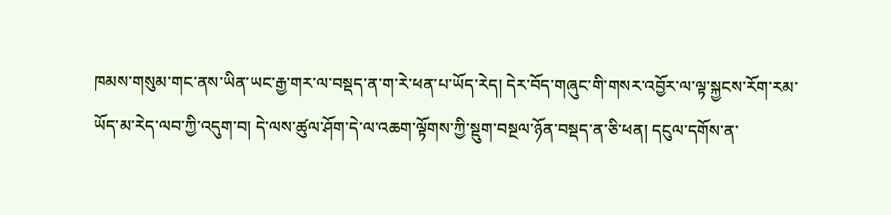ཁམས་གསུམ་གང་ནས་ཡིན་ཡང་རྒྱ་གར་ལ་བསྡད་ན་ག་རེ་ཕན་པ་ཡོད་རེད། དེར་བོད་གཞུང་གི་གསར་འབྱོར་ལ་ལྟ་སྐྱངས་རོག་རམ་
ཡོད་མ་རེད་ལབ་ཀྱི་འདུག་བ། དེ་ལས་ཚུལ་ཤོག་དེ་ལ་འཆག་ལྟོགས་ཀྱི་སྡུག་བསྔལ་ཉོན་བསྡད་ན་ཅི་ཕན། དངུལ་དགོས་ན་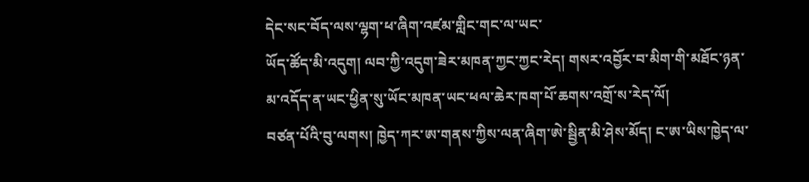དེང་སང་བོད་ལས་ལྷག་ཕ་ཞིག་འཛམ་གླིང་གང་ལ་ཡང་
ཡོད་ཚོད་མི་འདུག། ལབ་ཀྱི་འདུག་ཟེར་མཁན་ཀྱང་ཀྱང་རེད། གསར་འབྱོར་བ་མིག་གི་མཐོང་ཉན་མ་འདོད་ན་ཡང་ཕྱིན་སུ་ཡོང་མཁན་ཡང་ཕལ་ཆེར་ཁག་པོ་ཆགས་འགྲོ་ས་རེད་ལོ།
བཙན་པོའི་བུ་ལགས། ཁྱེད་ཀར་ཨ་གནས་ཀྱིས་ལན་ཞིག་ཨེ་སྦྱིན་མི་ཤེས་མོད། ང་ཨ་ཡིས་ཁྱེད་ལ་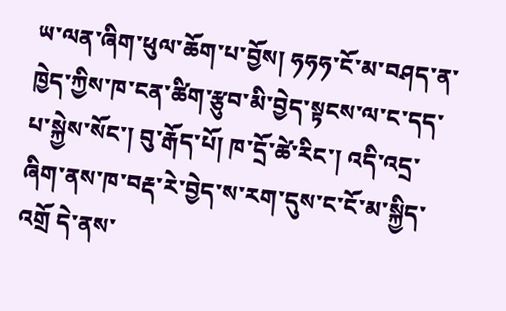ཡ་ལན་ཞིག་ཕུལ་ཆོག་པ་བྱོས། ཧཧཧ་ངོ་མ་བཤད་ན་ཁྱེད་ཀྱིས་ཁ་ངན་ཚིག་རྩུབ་མི་བྱེད་སྟངས་ལ་ང་དད་པ་སྐྱེས་སོང་། བུ་རྒོད་པོ། ཁ་དྲོ་ཚེ་རིང་། འདི་འདྲ་ཞིག་ནས་ཁ་བརྡ་རེ་བྱེད་ས་རག་དུས་ང་ངོ་མ་སྐྱིད་འགྲོ དེ་ནས་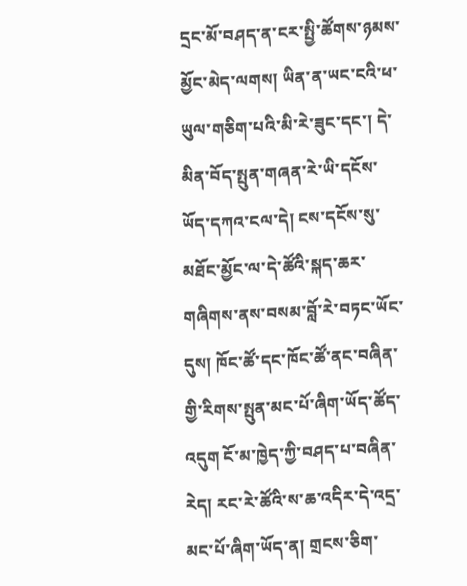དྲང་མོ་བཤད་ན་ངར་སྤྱི་ཚོགས་ཉམས་མྱོང་མེད་ལགས། ཡིན་ན་ཡང་ངའི་ཕ་ཡུལ་གཅིག་པའི་མི་རེ་ཟུང་དང་། དེ་མིན་བོད་སྤུན་གཞན་རེ་ཡི་དངོས་ཡོད་དཀའ་ངལ་དེ། ངས་དངོས་སུ་མཐོང་མྱོང་ལ་དེ་ཚོའི་སྐད་ཆར་གཞིགས་ནས་བསམ་བློ་རེ་བཏང་ཡོང་དུས། ཁོང་ཚོ་དང་ཁོང་ཚོ་ནང་བཞིན་གྱི་རིགས་སྤུན་མང་པོ་ཞིག་ཡོད་ཚོད་འདུག ངོ་མ་ཁྱེད་ཀྱི་བཤད་པ་བཞིན་རེད། རང་རེ་ཚོའི་ས་ཆ་འདིར་དེ་འདྲ་མང་པོ་ཞིག་ཡོད་ན། གྲངས་ཅིག་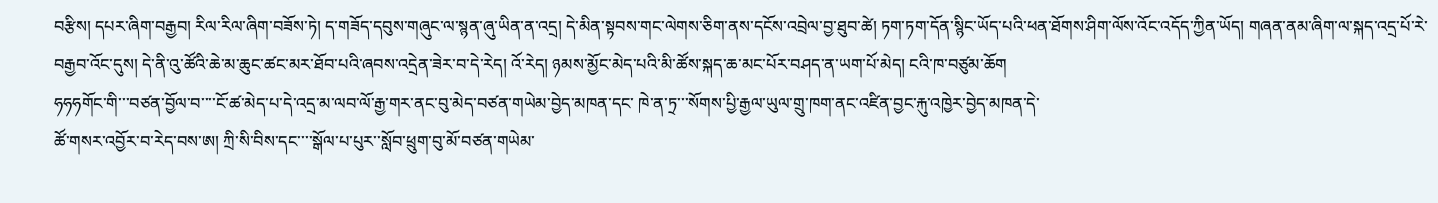བརྩིས། དཔར་ཞིག་བརྒྱབ། རིལ་རིལ་ཞིག་བཟོས་ཏེ། ད་གཟོད་དབུས་གཞུང་ལ་སྙན་ཞུ་ཡིན་ན་འདྲ། དེ་མིན་སྟབས་གང་ལེགས་ཅིག་ནས་དངོས་འབྲེལ་བྱ་ཐུབ་ཚེ། ཏག་ཏག་དོན་སྙིང་ཡོད་པའི་ཕན་ཐོགས་ཤིག་ལོས་འོང་འདོད་ཀྱིན་ཡོད། གཞན་ནམ་ཞིག་ལ་སྐད་འདྲ་པོ་རེ་བརྒྱབ་འོང་དུས། དེ་ནི་འུ་ཚོའི་ཆེ་མ་ཆུང་ཚང་མར་ཐོབ་པའི་ཞབས་འདྲེན་ཟེར་བ་དེ་རེད། འོ་རེད། ཉམས་མྱོང་མེད་པའི་མི་ཚོས་སྐད་ཆ་མང་པོར་བཤད་ན་ཡག་པོ་མེད། ངའི་ཁ་བཙུམ་ཆོག
ཧཧཧགོང་གི་་་བཙན་བྱོལ་བ་་་་ངོ་ཚ་མེད་པ་དེ་འདྲ་མ་ལབ་ལོ་རྒྱ་གར་ནང་བུ་མེད་བཙན་གཡེམ་བྱེད་མཁན་དང་ ཁེ་ན་ཏྲ་་་སོགས་པྱི་རྒྱལ་ཡུལ་གྲུ་ཁག་ནང་འཛིན་བྱང་རྐུ་འཁྱེར་བྱེད་མཁན་དེ་
ཚོ་གསར་འབྱོར་བ་རེད་བས་ཨ། ཀྲི་སི་བིས་དང་་་་སྒོལ་པ་པུར་་སློབ་ཕྲུག་བུ་མོ་བཙན་གཡེམ་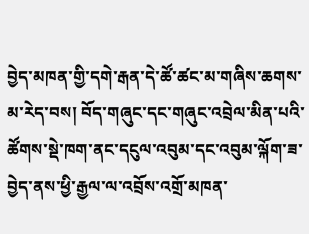བྱེད་མཁན་གྱི་དགེ་རྒན་དེ་ཚོ་ཚང་མ་གཞིས་ཆགས་མ་རེད་བས། བོད་གཞུང་དང་གཞུང་འབྲེལ་མིན་པའི་ཚོགས་སྡེ་ཁག་ནང་དངུལ་འབུམ་དང་འབུམ་ལྐོག་ཟ་བྱེད་ནས་ཕྱི་རྒྱལ་ལ་འབྲོས་འགྲོ་མཁན་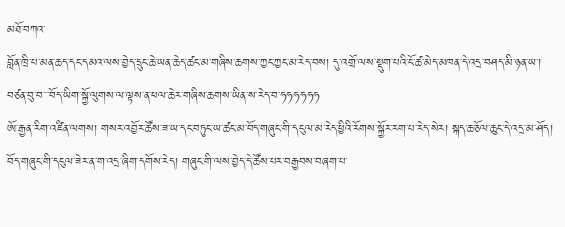མཐོ་བཀའ་
བློན་ཁྲི་པ་མན་ཆད་དང་དམའ་ལས་བྱེད་དྲུང་ཆེ་ཡན་ཆེད་ཚང་མ་གཞིས་ཆགས་ཀྱང་ཀྱང་མ་རེད་བས། དུ་འགྲོ་ལས་སྡུག་པའི་ངོ་ཚ་མེད་མཁན་དེ་འདྲ་བཤད་མི་ཉན་ཡ་།
བཙན་བུ་བ་་་བོད་ཡིག་སྐྱོ་ལུགས་ལ་ལྟས་ན་ཕལ་ཆེར་གཞིས་ཆགས་ཡིན་ས་རེད་བ་ཧཧཧཧཧཧ
ཨོ་རྒྱན་རིག་འཛིན་ལགས། གསར་འབྱོར་ཚོས་ཟ་ཡ་དང་བཏུང་ཡ་ཚང་མ་བོད་གཞུང་གི་དངུལ་མ་རེད་ཕྱིའི་རོགས་སྐྱོར་རག་པ་རེད་སེར། སྐད་ཆ་ཅོལ་ཆུང་དེ་འདྲ་མ་ཤོད། བོད་གཞུང་གི་དངུལ་ཟེར་ན་ག་འདྲ་ཞིག་དགོས་རེད། གཞུང་གི་ལས་བྱེད་དེ་ཚོས་པར་བརྒྱབས་བཞག་པ་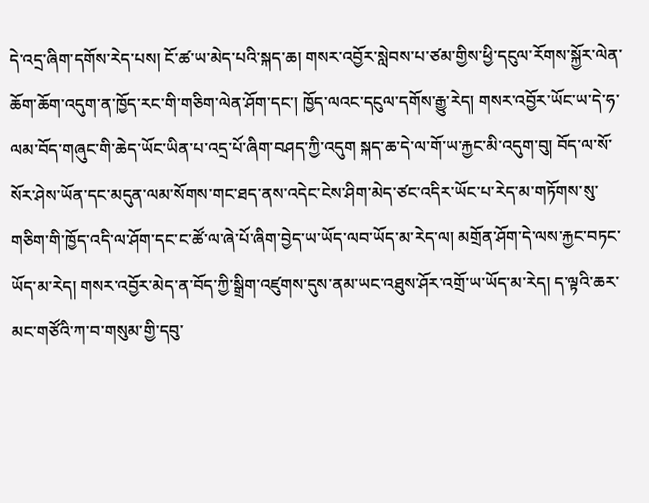དེ་འདྲ་ཞིག་དགོས་རེད་པས། ངོ་ཚ་ཡ་མེད་པའི་སྐད་ཆ། གསར་འབྱོར་སླེབས་པ་ཙམ་གྱིས་ཕྱི་དངུལ་རོགས་སྐྱོར་ལེན་ཆོག་ཆོག་འདུག་ན་ཁྱོད་རང་གི་གཅིག་ལེན་ཤོག་དང་། ཁྱོད་ལའང་དངུལ་དགོས་རྒྱུ་རེད། གསར་འབྱོར་ཡོང་ཡ་དེ་ཧ་ལམ་བོད་གཞུང་གི་ཆེད་ཡོང་ཡིན་པ་འདྲ་པོ་ཞིག་བཤད་ཀྱི་འདུག སྐད་ཆ་དེ་ལ་གོ་ཡ་རྐྱང་མི་འདུག་བུ། བོད་ལ་སོ་སོར་ཤེས་ཡོན་དང་མདུན་ལམ་སོགས་གང་ཐད་ནས་འདེང་ངེས་ཤིག་མེད་ཙང་འདིར་ཡོང་པ་རེད་མ་གཏོགས་སུ་གཅིག་གི་ཁྱོད་འདི་ལ་ཤོག་དང་ང་ཚོ་ལ་ཞེ་པོ་ཞིག་བྱེད་ཡ་ཡོད་ལབ་ཡོད་མ་རེད་ལ། མགྲོན་ཤོག་དེ་ལས་རྐྱང་བཏང་ཡོད་མ་རེད། གསར་འབྱོར་མེད་ན་བོད་ཀྱི་སྒྲིག་འཛུགས་དུས་ནམ་ཡང་འཐུས་ཤོར་འགྲོ་ཡ་ཡོད་མ་རེད། ད་ལྟའི་ཆར་མང་གཙོའི་ཀ་བ་གསུམ་གྱི་དབུ་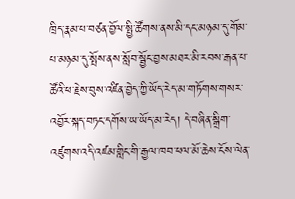ཁྲིད་རྣམ་པ་བཙན་བྱོལ་སྤྱི་ཚོགས་ནས་མི་དང་མཉམ་དུ་གོམ་པ་མཉམ་དུ་སྤོས་ནས་སློབ་སྦྱོང་བྱས་མཐར་མི་རབས་རྒན་པ་ཚོའི་ཕ་རྗེས་བུས་འཛིན་བྱེད་ཀྱི་ཡོད་རེད་མ་གཏོགས་གསར་འབྱོར་སྐད་བཏང་དགོས་ཡ་ཡོད་མ་རེད། དེ་བཞིན་སྒྲིག་འཛུགས་འདི་འཛམ་གླིང་གི་རྒྱལ་ཁབ་ཕལ་མོ་ཆེས་ངོས་ལེན་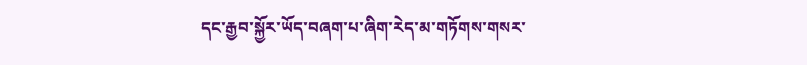དང་རྒྱབ་སྐྱོར་ཡོད་བཞག་པ་ཞིག་རེད་མ་གཏོགས་གསར་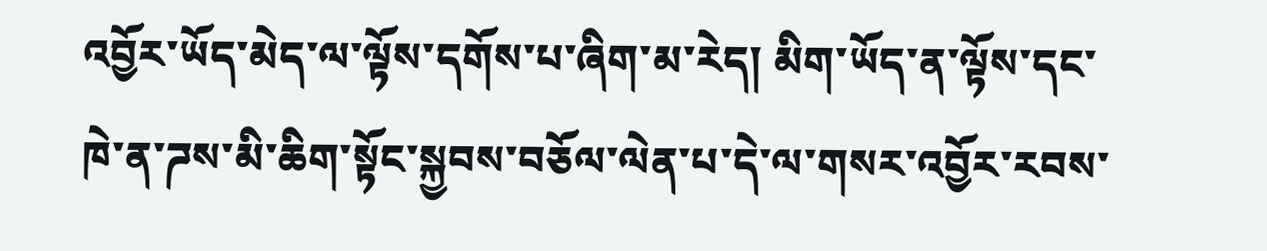འབྱོར་ཡོད་མེད་ལ་ལྟོས་དགོས་པ་ཞིག་མ་རེད། མིག་ཡོད་ན་ལྟོས་དང་ཁེ་ན་ཌས་མི་ཆིག་སྟོང་སྐྱབས་བཅོལ་ལེན་པ་དེ་ལ་གསར་འབྱོར་རབས་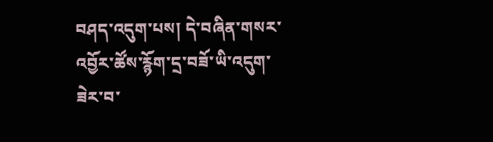བཤད་འདུག་པས། དེ་བཞིན་གསར་འབྱོར་ཚོས་རྙོག་དྲ་བཟོ་ཡི་འདུག་ཟེར་བ་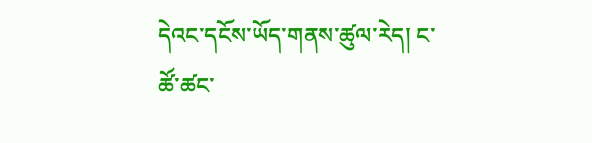དེའང་དངོས་ཡོད་གནས་ཚུལ་རེད། ང་ཚོ་ཚང་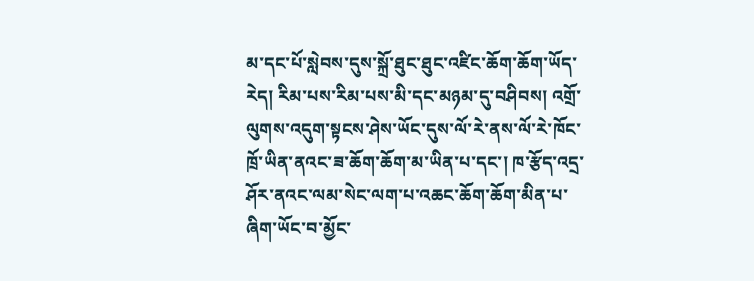མ་དང་པོ་སླེབས་དུས་སྐྲོ་ཐུང་ཐུང་འཛིང་ཆོག་ཆོག་ཡོད་རེད། རིམ་པས་རིམ་པས་མི་དང་མཉམ་དུ་བཤིབས། འགྲོ་ལུགས་འདུག་སྟངས་ཤེས་ཡོང་དུས་ལོ་རེ་ནས་ལོ་རེ་ཁོང་ཁྲོ་ཡིན་ནའང་ཟ་ཆོག་ཆོག་མ་ཡིན་པ་དང་། ཁ་རྩོད་འདྲ་ཤོར་ནའང་ལམ་སེང་ལག་པ་འཆང་ཆོག་ཆོག་མིན་པ་ཞིག་ཡོང་བ་མྱོང་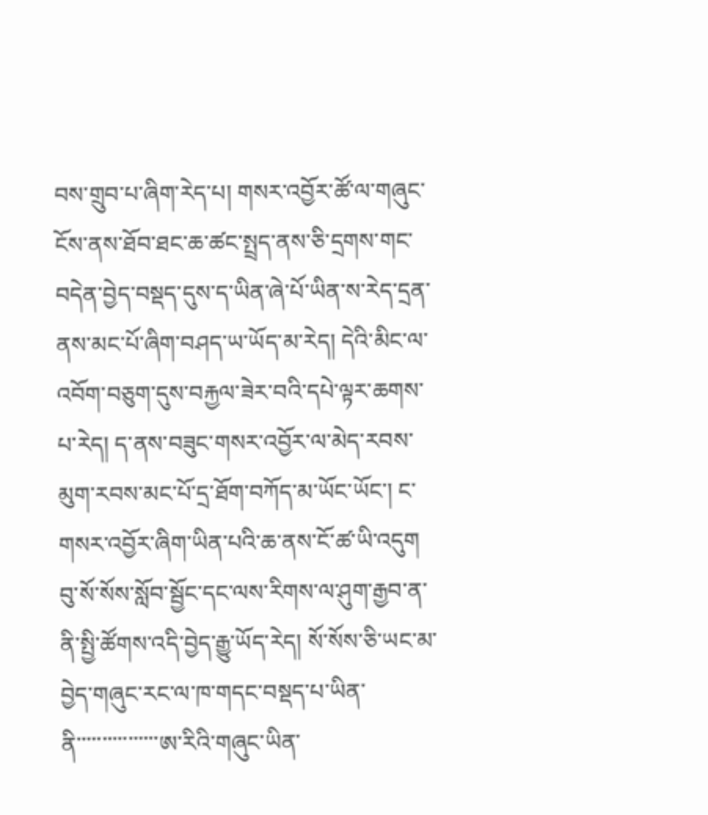བས་གྲུབ་པ་ཞིག་རེད་པ། གསར་འབྱོར་ཚོ་ལ་གཞུང་ངོས་ནས་ཐོབ་ཐང་ཆ་ཚང་སྤྲད་ནས་ཅི་དྲགས་གང་བདེན་བྱེད་བསྡད་དུས་ད་ཡིན་ཞེ་པོ་ཡིན་ས་རེད་དྲན་ནས་མང་པོ་ཞིག་བཤད་ཡ་ཡོད་མ་རེད། དེའི་མིང་ལ་འབོག་བཅུག་དུས་བརྐྱལ་ཟེར་བའི་དཔེ་ལྟར་ཆགས་པ་རེད། ད་ནས་བཟུང་གསར་འབྱོར་ལ་མེད་རབས་མུག་རབས་མང་པོ་དྲ་ཐོག་བཀོད་མ་ཡོང་ཡོང་། ང་གསར་འབྱོར་ཞིག་ཡིན་པའི་ཆ་ནས་ངོ་ཚ་ཡི་འདུག བུ་སོ་སོས་སློབ་སྦྱོང་དང་ལས་རིགས་ལ་ཤུག་རྒྱབ་ན་ནི་སྤྱི་ཚོགས་འདི་བྱེད་རྒྱུ་ཡོད་རེད། སོ་སོས་ཅི་ཡང་མ་བྱེད་གཞུང་རང་ལ་ཁ་གདང་བསྡད་པ་ཡིན་ནི་་་་་་་་་་་་་་་་ཨ་རིའི་གཞུང་ཡིན་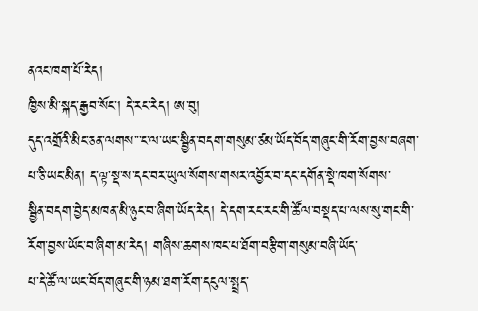ནའང་ཁག་པོ་རེད།
ཁྱིས་མི་སྐད་རྒྱབ་སོང་། དེ་རང་རེད། ཨ་བུ།
དུད་འགྲོའི་མིང་ཅན་ལགས་་་ང་ལ་ཡང་སྦྱིན་བདག་གསུམ་ཙམ་ཡོད་བོད་གཞུང་གི་རོག་བྱས་བཞག་པ་ཅི་ཡང་མིན། ད་ལྟ་སྡ་ས་དང་བར་ཡུལ་སོགས་གསར་འབྱོར་བ་དང་དགོན་སྡེ་ཁག་སོགས་
སྦྱིན་བདག་བྱེད་མཁན་མི་ཉུང་བ་ཞིག་ཡོད་རེད། དེ་དག་རང་རང་གི་ཚོལ་བསྡད་པ་ལས་སུ་གང་གི་རོག་བྱས་ཡོང་བ་ཞིག་མ་རེད། གཞིས་ཆགས་ཁང་པ་ཐོག་བརྩིག་གསུམ་བཞི་ཡོད་
པ་དེ་ཚོ་ལ་ཡང་བོད་གཞུང་གི་ཉམ་ཐག་རོག་དངུལ་སྤྲད་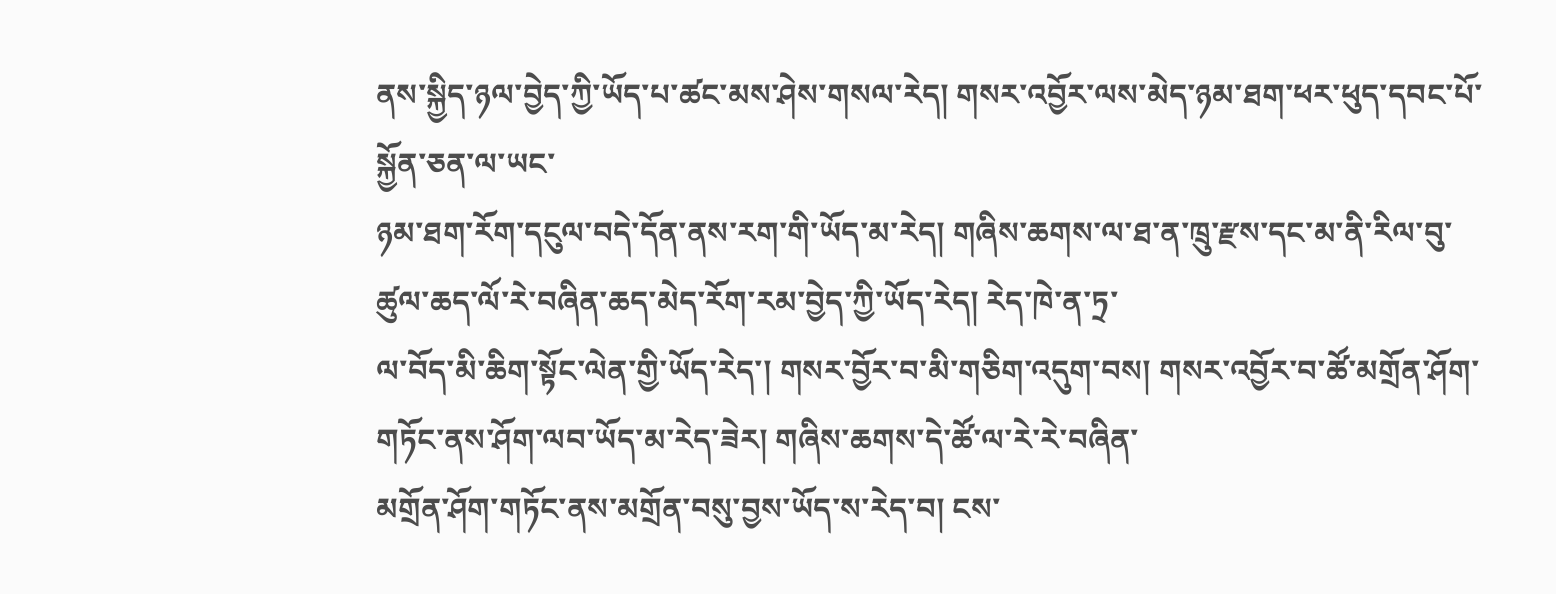ནས་སྐྱིད་ཉལ་བྱེད་ཀྱི་ཡོད་པ་ཚང་མས་ཤེས་གསལ་རེད། གསར་འབྱོར་ལས་མེད་ཉམ་ཐག་ཕར་ཕུད་དབང་པོ་སྐྱོན་ཅན་ལ་ཡང་
ཉམ་ཐག་རོག་དངུལ་བདེ་དོན་ནས་རག་གི་ཡོད་མ་རེད། གཞིས་ཆགས་ལ་ཐ་ན་ཁྲུ་རྫས་དང་མ་ནི་རིལ་བུ་ཚུལ་ཆད་ལོ་རེ་བཞིན་ཆད་མེད་རོག་རམ་བྱེད་ཀྱི་ཡོད་རེད། རེད་ཁེ་ན་ཏྲ་
ལ་བོད་མི་ཆིག་སྟོང་ལེན་གྱི་ཡོད་རེད་། གསར་བྱོར་བ་མི་གཅིག་འདུག་བས། གསར་འབྱོར་བ་ཚོ་མགྲོན་ཤོག་གཏོང་ནས་ཤོག་ལབ་ཡོད་མ་རེད་ཟེར། གཞིས་ཆགས་དེ་ཚོ་ལ་རེ་རེ་བཞིན་
མགྲོན་ཤོག་གཏོང་ནས་མགྲོན་བསུ་བྱས་ཡོད་ས་རེད་བ། ངས་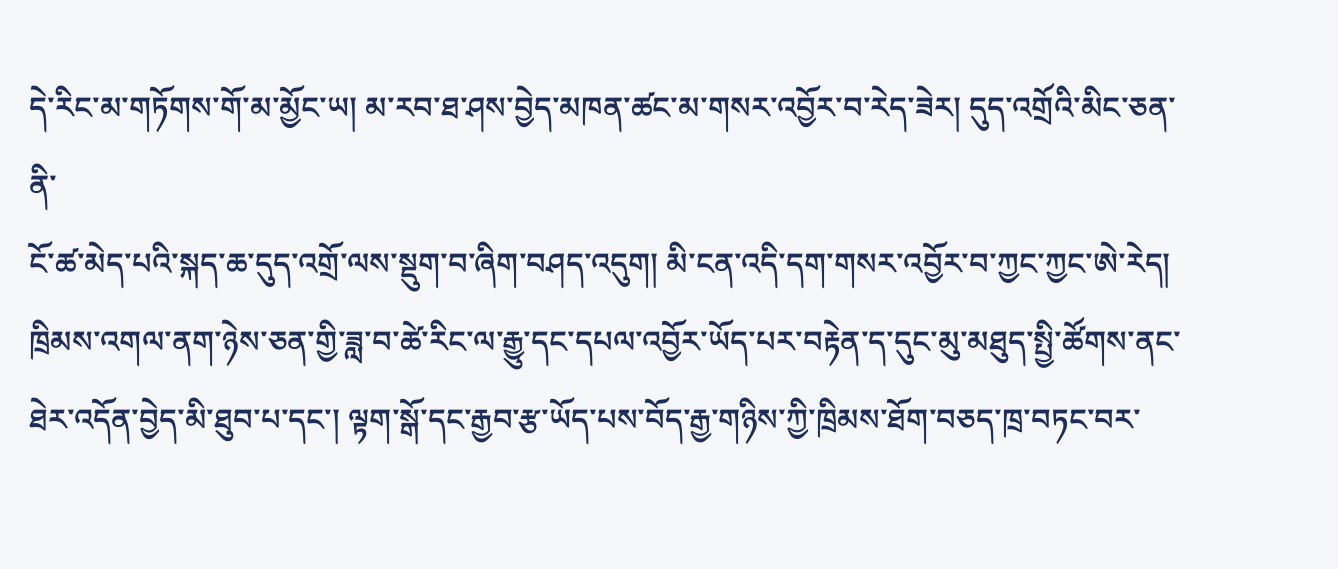དེ་རིང་མ་གཏོགས་གོ་མ་མྱོང་ཡ། མ་རབ་ཐ་ཤས་བྱེད་མཁན་ཚང་མ་གསར་འབྱོར་བ་རེད་ཟེར། དུད་འགྲོའི་མིང་ཅན་ནི་
ངོ་ཚ་མེད་པའི་སྐད་ཆ་དུད་འགྲོ་ལས་སྡུག་བ་ཞིག་བཤད་འདུག། མི་ངན་འདི་དག་གསར་འབྱོར་བ་ཀྱང་ཀྱང་ཨེ་རེད། ཁྲིམས་འགལ་ནག་ཉེས་ཅན་གྱི་ཟླ་བ་ཚེ་རིང་ལ་རྒྱུ་དང་དཔལ་འབྱོར་ཡོད་པར་བརྟེན་ད་དུང་མུ་མཐུད་སྤྱི་ཚོགས་ནང་ཐེར་འདོན་བྱེད་མི་ཐུབ་པ་དང་། ལྟག་སྒོ་དང་རྒྱབ་རྩ་ཡོད་པས་བོད་རྒྱ་གཉིས་ཀྱི་ཁྲིམས་ཐོག་བཅད་ཁྲ་བཏང་བར་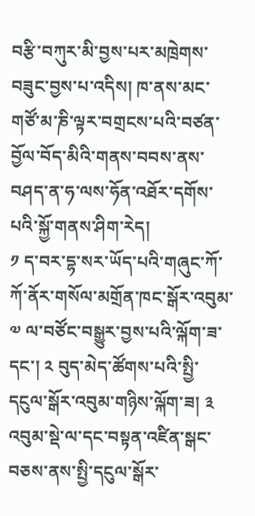བརྩི་བཀུར་མི་བྱས་པར་མཁྲེགས་བཟུང་བྱས་པ་འདིས། ཁ་ནས་མང་གཙོ་མ་ཎི་ལྟར་བགྲངས་པའི་བཙན་བྱོལ་བོད་མིའི་གནས་བབས་ནས་བཤད་ན་ཧ་ལས་ཧོན་འཐོར་དགོས་པའི་སྐྱོ་གནས་ཤིག་རེད།
༡ ད་བར་དྷ་སར་ཡོད་པའི་གཞུང་ཀོ་ཀོ་ནོར་གསོལ་མགྲོན་ཁང་སྒོར་འབུམ་༧ ལ་བཙོང་བསྒྱུར་བྱས་པའི་ལྐོག་ཟ་དང་། ༢ བུད་མེད་ཚོགས་པའི་སྤྱི་དངུལ་སྒོར་འབུམ་གཉིས་ལྐོག་ཟ། ༣ འབུམ་སྡེ་ལ་དང་བསྟན་འཛིན་སྒང་བཅས་ནས་སྤྱི་དངུལ་སྒོར་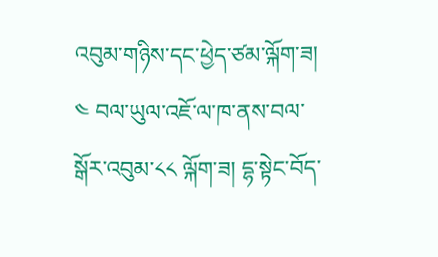འབུམ་གཉིས་དང་ཕྱེད་ཙམ་ལྐོག་ཟ། ༤ བལ་ཡུལ་འཇོ་ལ་ཁ་ནས་བལ་སྒོར་འབུམ་༨༨ ལྐོག་ཟ། དྷ་སྟེང་བོད་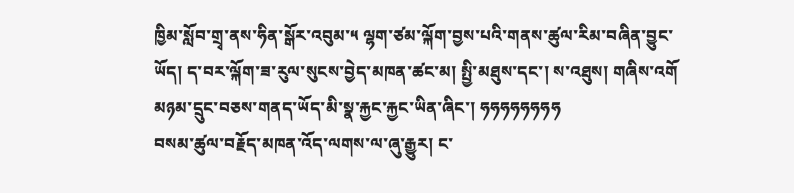ཁྱིམ་སློབ་གྲྭ་ནས་ཧིན་སྒོར་འབུམ་༥ ལྷག་ཙམ་ལྐོག་བྱས་པའི་གནས་ཚུལ་རིམ་བཞིན་བྱུང་ཡོད། ད་བར་ལྐོག་ཟ་རུལ་སུངས་བྱེད་མཁན་ཚང་མ། སྤྱི་མཐུས་དང་། ས་འཐུས། གཞིས་འགོ མཉམ་དྲུང་བཅས་གནད་ཡོད་མི་སྣ་རྐྱང་རྐྱང་ཡིན་ཞིང་། ཧཧཧཧཧཧཧཧ
བསམ་ཚུལ་བརྗོད་མཁན་འོད་ལགས་ལ་ཞུ་རྒྱུར། ང་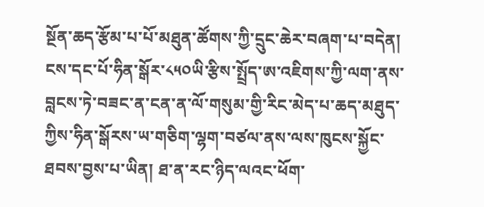སྔོན་ཆད་རྩོམ་པ་པོ་མཐུན་ཚོགས་ཀྱི་དྲུང་ཆེར་བཞག་པ་བདེན། ངས་དང་པོ་ཧིན་སྒོར་༨༥༠ཡི་རྩིས་སྤྲོད་ཨ་འཇིགས་ཀྱི་ལག་ནས་བླངས་ཏེ་བཟང་ན་ངན་ན་ལོ་གསུམ་གྱི་རིང་མེད་པ་ཆད་མཐུད་ཀྱིས་ཧིན་སྒོརས་ཡ་གཅིག་ལྷག་བཙལ་ནས་ལས་ཁུངས་སྐྱོང་ཐབས་བྱས་པ་ཡིན། ཐ་ན་རང་ཉིད་ལའང་ཕོག་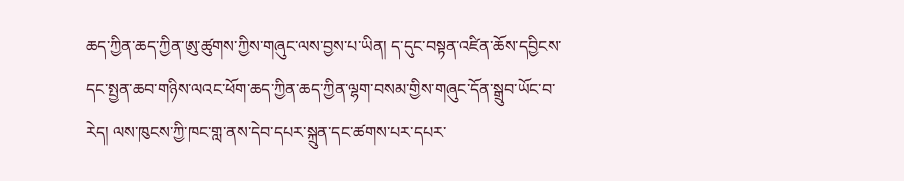ཆད་ཀྱིན་ཆད་ཀྱིན་ཨུ་ཚུགས་ཀྱིས་གཞུང་ལས་བྱས་པ་ཡིན། ད་དུང་བསྟན་འཛིན་ཆོས་དབྱིངས་དང་སྤྱན་ཆབ་གཉིས་ལའང་ཕོག་ཆད་ཀྱིན་ཆད་ཀྱིན་ལྷག་བསམ་གྱིས་གཞུང་དོན་སྒྲུབ་ཡོང་བ་རེད། ལས་ཁུངས་ཀྱི་ཁང་གླ་ནས་དེབ་དཔར་སྐྲུན་དང་ཚགས་པར་དཔར་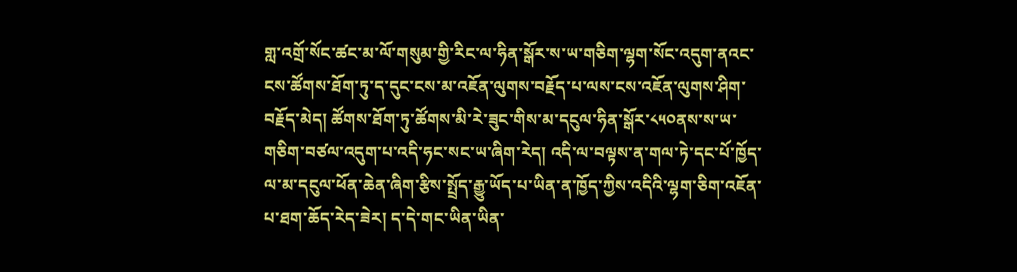གླ་འགྲོ་སོང་ཚང་མ་ལོ་གསུམ་གྱི་རིང་ལ་ཧིན་སྒོར་ས་ཡ་གཅིག་ལྷག་སོང་འདུག་ནའང་ངས་ཚོགས་ཐོག་ཏུ་ད་དུང་ངས་མ་འཇོན་ལུགས་བརྗོད་པ་ལས་ངས་འཇོན་ལུགས་ཤིག་བརྗོད་མེད། ཚོགས་ཐོག་ཏུ་ཚོགས་མི་རེ་ཟུང་གིས་མ་དངུལ་ཧིན་སྒོར་༨༥༠ནས་ས་ཡ་གཅིག་བཙལ་འདུག་པ་འདི་ཧང་སང་ཡ་ཞིག་རེད། འདི་ལ་བལྟས་ན་གལ་ཏེ་དང་པོ་ཁྱོད་ལ་མ་དངུལ་ཕོན་ཆེན་ཞིག་རྩིས་སྤྲོད་རྒྱུ་ཡོད་པ་ཡིན་ན་ཁྱོད་ཀྱིས་འདིའི་ལྷག་ཅིག་འཇོན་པ་ཐག་ཆོད་རེད་ཟེར། ད་དེ་གང་ཡིན་ཡིན་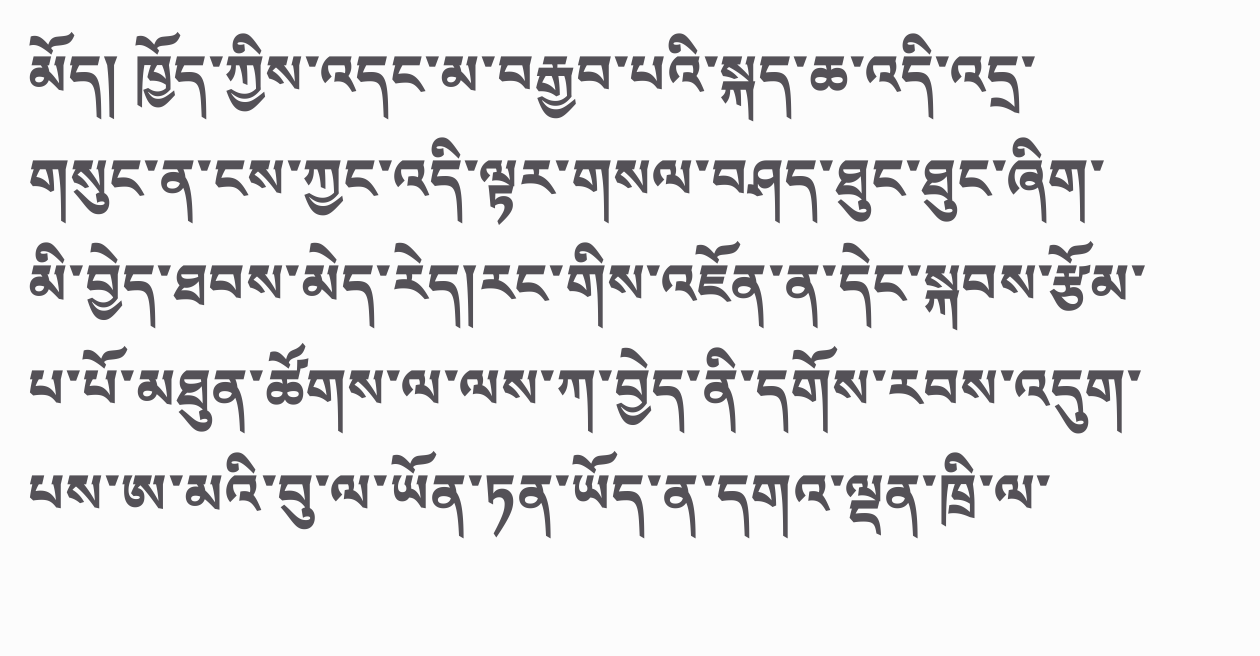མོད། ཁྱོད་ཀྱིས་འདང་མ་བརྒྱབ་པའི་སྐད་ཆ་འདི་འདྲ་གསུང་ན་ངས་ཀྱང་འདི་ལྟར་གསལ་བཤད་ཐུང་ཐུང་ཞིག་མི་བྱེད་ཐབས་མེད་རེད།རང་གིས་འཇོན་ན་དེང་སྐབས་རྩོམ་པ་པོ་མཐུན་ཚོགས་ལ་ལས་ཀ་བྱེད་ནི་དགོས་རབས་འདུག་པས་ཨ་མའི་བུ་ལ་ཡོན་ཏན་ཡོད་ན་དགའ་ལྡན་ཁྲི་ལ་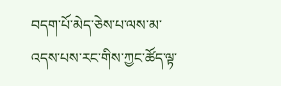བདག་པོ་མེད་ཅེས་པ་ལས་མ་འདས་པས་རང་གིས་ཀྱང་ཚོད་ལྟ་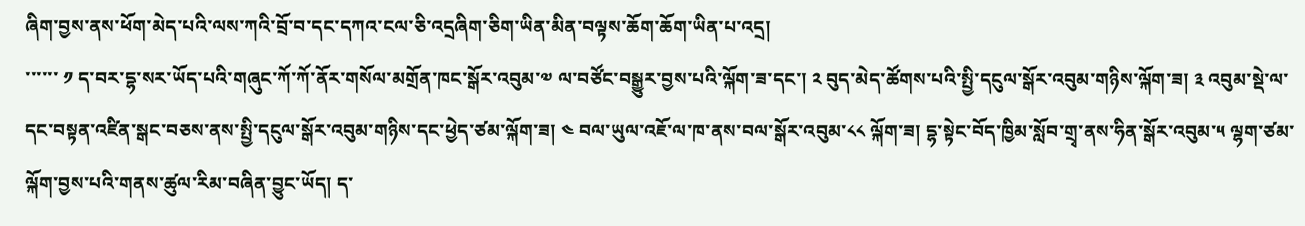ཞིག་བྱས་ནས་ཕོག་མེད་པའི་ལས་ཀའི་བྲོ་བ་དང་དཀའ་ངལ་ཅི་འདྲཞིག་ཅིག་ཡིན་མིན་བལྟས་ཆོག་ཆོག་ཡིན་པ་འདྲ།
་་་་་་ ༡ ད་བར་དྷ་སར་ཡོད་པའི་གཞུང་ཀོ་ཀོ་ནོར་གསོལ་མགྲོན་ཁང་སྒོར་འབུམ་༧ ལ་བཙོང་བསྒྱུར་བྱས་པའི་ལྐོག་ཟ་དང་། ༢ བུད་མེད་ཚོགས་པའི་སྤྱི་དངུལ་སྒོར་འབུམ་གཉིས་ལྐོག་ཟ། ༣ འབུམ་སྡེ་ལ་དང་བསྟན་འཛིན་སྒང་བཅས་ནས་སྤྱི་དངུལ་སྒོར་འབུམ་གཉིས་དང་ཕྱེད་ཙམ་ལྐོག་ཟ། ༤ བལ་ཡུལ་འཇོ་ལ་ཁ་ནས་བལ་སྒོར་འབུམ་༨༨ ལྐོག་ཟ། དྷ་སྟེང་བོད་ཁྱིམ་སློབ་གྲྭ་ནས་ཧིན་སྒོར་འབུམ་༥ ལྷག་ཙམ་ལྐོག་བྱས་པའི་གནས་ཚུལ་རིམ་བཞིན་བྱུང་ཡོད། ད་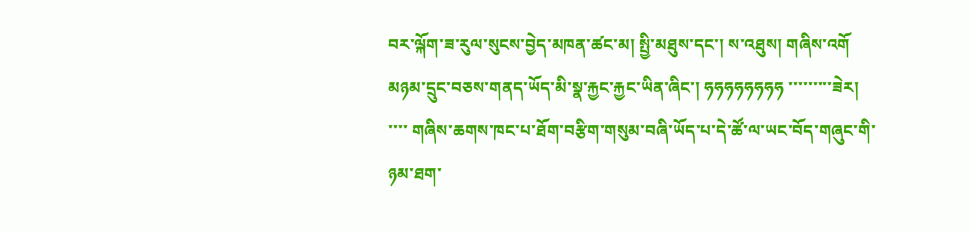བར་ལྐོག་ཟ་རུལ་སུངས་བྱེད་མཁན་ཚང་མ། སྤྱི་མཐུས་དང་། ས་འཐུས། གཞིས་འགོ མཉམ་དྲུང་བཅས་གནད་ཡོད་མི་སྣ་རྐྱང་རྐྱང་ཡིན་ཞིང་། ཧཧཧཧཧཧཧཧ ་་་་་་་་་ཟེར།
་་་་ གཞིས་ཆགས་ཁང་པ་ཐོག་བརྩིག་གསུམ་བཞི་ཡོད་པ་དེ་ཚོ་ལ་ཡང་བོད་གཞུང་གི་ཉམ་ཐག་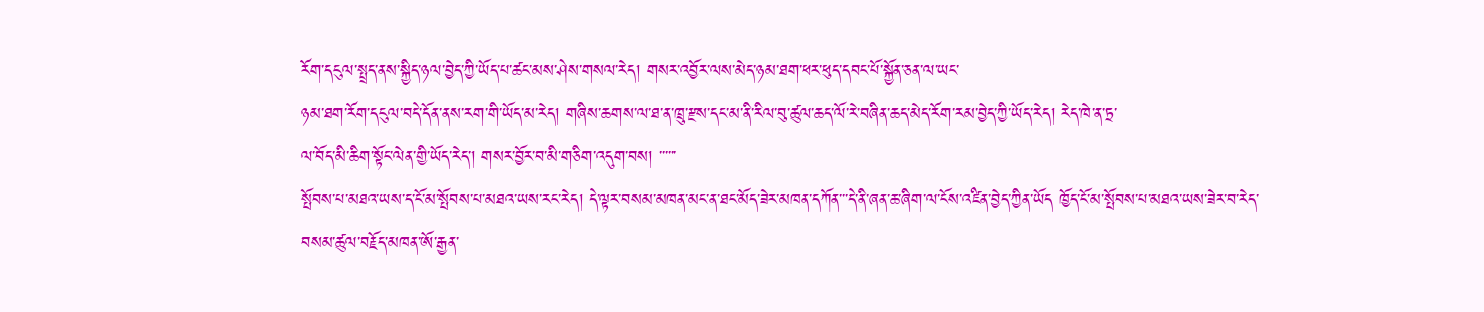རོག་དངུལ་སྤྲད་ནས་སྐྱིད་ཉལ་བྱེད་ཀྱི་ཡོད་པ་ཚང་མས་ཤེས་གསལ་རེད། གསར་འབྱོར་ལས་མེད་ཉམ་ཐག་ཕར་ཕུད་དབང་པོ་སྐྱོན་ཅན་ལ་ཡང་
ཉམ་ཐག་རོག་དངུལ་བདེ་དོན་ནས་རག་གི་ཡོད་མ་རེད། གཞིས་ཆགས་ལ་ཐ་ན་ཁྲུ་རྫས་དང་མ་ནི་རིལ་བུ་ཚུལ་ཆད་ལོ་རེ་བཞིན་ཆད་མེད་རོག་རམ་བྱེད་ཀྱི་ཡོད་རེད། རེད་ཁེ་ན་ཏྲ་
ལ་བོད་མི་ཆིག་སྟོང་ལེན་གྱི་ཡོད་རེད་། གསར་བྱོར་བ་མི་གཅིག་འདུག་བས། ་་་་་་
སྤོབས་པ་མཐའ་ཡས་ད་ངོ་མ་སྤོབས་པ་མཐའ་ཡས་རང་རེད། དེ་ལྟར་བསམ་མཁན་མང་ན་ཐང་མོད་ཟེར་མཁན་དཀོན་་་དེ་ནི་ཞན་ཆ་ཞིག་ལ་ངོས་འཛིན་བྱེད་ཀྱིན་ཡོད ཁྱོད་ངོ་མ་སྤོབས་པ་མཐའ་ཡས་ཟེར་བ་རེད་
བསམ་ཚུལ་བརྗོད་མཁན་ཨོ་རྒྱན་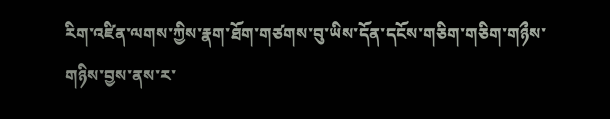རིག་འཛིན་ལགས་ཀྱིས་རྣག་ཐོག་གཙགས་བུ་ཡིས་དོན་དངོས་གཅིག་གཅིག་གཉྀས་གཉིས་བྱས་ནས་ར་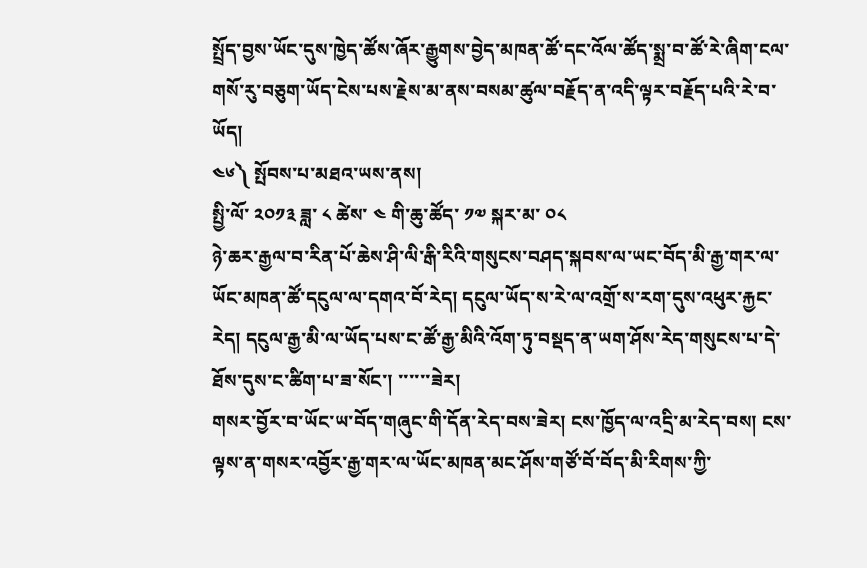སྤྲོད་བྱས་ཡོང་དུས་ཁྱེད་ཚོས་ཞོར་རྒྱུགས་བྱེད་མཁན་ཚོ་དང་འོལ་ཚོད་སྨྲ་བ་ཚོ་རེ་ཞིག་ངལ་གསོ་རུ་བཅུག་ཡོད་ངེས་པས་རྗེས་མ་ནས་བསམ་ཚུལ་བརྗོད་ན་འདི་ལྟར་བརྗོད་པའི་རེ་བ་ཡོད།
༤༦༽ སྤོབས་པ་མཐའ་ཡས་ནས།
སྤྱི་ལོ་ ༢༠༡༣ ཟླ་ ༨ ཚེས་ ༤ གི་ཆུ་ཚོད་ ༡༧ སྐར་མ་ ༠༨
ཉེ་ཆར་རྒྱལ་བ་རིན་པོ་ཆེས་ཤི་ལི་རྒི་རིའི་གསུངས་བཤད་སྐབས་ལ་ཡང་བོད་མི་རྒྱ་གར་ལ་ཡོང་མཁན་ཚོ་དངུལ་ལ་དགའ་བོ་རེད། དངུལ་ཡོད་ས་རེ་ལ་འགྲོ་ས་རག་དུས་འཕུར་རྐྱང་རེད། དངུལ་རྒྱ་མི་ལ་ཡོད་པས་ང་ཚོ་རྒྱ་མིའི་འོག་ཏུ་བསྡད་ན་ཡག་ཤོས་རེད་གསུངས་པ་དེ་ཐོས་དུས་ང་ཚིག་པ་ཟ་སོང་། ་་་་་་ཟེར།
གསར་བྱོར་བ་ཡོང་ཡ་བོད་གཞུང་གི་དོན་རེད་བས་ཟེར། ངས་ཁྱོད་ལ་འདྲི་མ་རེད་བས། ངས་ལྟས་ན་གསར་འབྱོར་རྒྱ་གར་ལ་ཡོང་མཁན་མང་ཤོས་གཙོ་བོ་བོད་མི་རིགས་ཀྱི་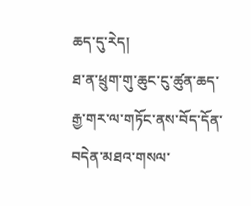ཆད་དུ་རེད།
ཐ་ན་ཕྲུག་གུ་ཆུང་ངུ་ཚུན་ཆད་རྒྱ་གར་ལ་གཏོང་ནས་བོད་དོན་བདེན་མཐའ་གསལ་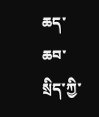ཆད་ཆབ་སྲིད་ཀྱི་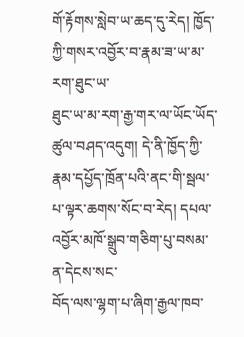གོ་རྟོགས་སླེབ་ཡ་ཆད་དུ་རེད། ཁྱོད་ཀྱི་གསར་འབྱོར་བ་རྣམ་ཟ་ཡ་མ་རག་ཐུང་ཡ་
ཐུང་ཡ་མ་རག་རྒྱ་གར་ལ་ཡོང་ཡོད་ཚུལ་བཤད་འདུག། དེ་ནི་ཁྱོད་ཀྱི་རྣམ་དཔྱོད་ཁྲོན་པའི་ནང་གི་སྦལ་པ་ལྟར་ཆགས་སོང་བ་རེད། དཔལ་འབྱོར་མཁོ་སྒྲུབ་གཅིག་པུ་བསམ་ན་དེངས་སང་
བོད་ལས་ལྷག་པ་ཞིག་རྒྱལ་ཁབ་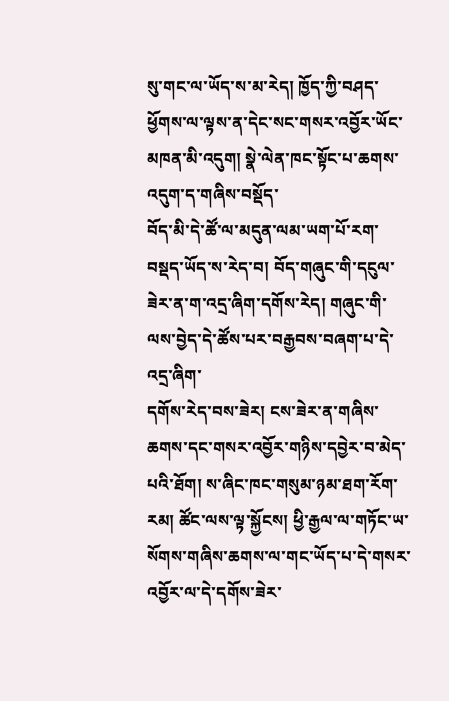སུ་གང་ལ་ཡོད་ས་མ་རེད། ཁྱོད་ཀྱི་བཤད་ཕྱོགས་ལ་ལྟས་ན་དེང་སང་གསར་འབྱོར་ཡོང་མཁན་མི་འདུག། སྣེ་ལེན་ཁང་སྟོང་པ་ཆགས་འདུག་ད་གཞིས་བསྡོད་
བོད་མི་དེ་ཚོ་ལ་མདུན་ལམ་ཡག་པོ་རག་བསྡད་ཡོད་ས་རེད་བ། བོད་གཞུང་གི་དངུལ་ཟེར་ན་ག་འདྲ་ཞིག་དགོས་རེད། གཞུང་གི་ལས་བྱེད་དེ་ཚོས་པར་བརྒྱབས་བཞག་པ་དེ་འདྲ་ཞིག་
དགོས་རེད་བས་ཟེར། ངས་ཟེར་ན་གཞིས་ཆགས་དང་གསར་འབྱོར་གཉིས་དབྱེར་བ་མེད་པའི་ཐོག། ས་ཞིང་ཁང་གསུམ་ཉམ་ཐག་རོག་རམ། ཚོང་ལས་ལྟ་སྐྱོངས། ཕྱི་རྒྱལ་ལ་གཏོང་ཡ་
སོགས་གཞིས་ཆགས་ལ་གང་ཡོད་པ་དེ་གསར་འབྱོར་ལ་དེ་དགོས་ཟེར་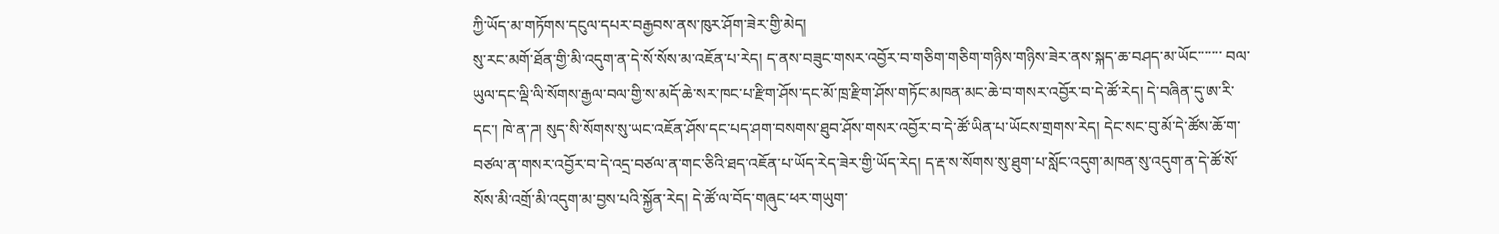ཀྱི་ཡོད་མ་གཏོགས་དངུལ་དཔར་བརྒྱབས་ནས་ཁུར་ཤོག་ཟེར་གྱི་མེད།
སུ་རང་མགོ་ཐོན་གྱི་མི་འདུག་ན་དེ་སོ་སོས་མ་འཇོན་པ་རེད། ད་ནས་བཟུང་གསར་འབྱོར་བ་གཅིག་གཅིག་གཉིས་གཉིས་ཟེར་ནས་སྐད་ཆ་བཤད་མ་ཡོང་་་་་་་ བལ་ཡུལ་དང་ལྡི་ལི་སོགས་རྒྱལ་བལ་གྱི་ས་མདོ་ཆེ་སར་ཁང་པ་རྫིག་ཤོས་དང་མོ་ཁྲ་རྫིག་ཤོས་གཏོང་མཁན་མང་ཆེ་བ་གསར་འབྱོར་བ་དེ་ཚོ་རེད། དེ་བཞིན་དུ་ཨ་རི་དང་། ཁེ་ན་ཌ། སུད་སི་སོགས་སུ་ཡང་འཇོན་ཤོས་དང་པད་ཤག་བསགས་ཐུབ་ཤོས་གསར་འབྱོར་བ་དེ་ཚོ་ཡིན་པ་ཡོངས་གྲགས་རེད། དེང་སང་བུ་མོ་དེ་ཚོས་ཆོ་ག་བཙལ་ན་གསར་འབྱོར་བ་དེ་འདྲ་བཙལ་ན་གང་ཅིའི་ཐད་འཇོན་པ་ཡོད་རེད་ཟེར་གྱི་ཡོད་རེད། ད་རྡ་ས་སོགས་སུ་ཐུག་པ་སློང་འདུག་མཁན་སུ་འདུག་ན་དེ་ཚོ་སོ་སོས་མི་འགྲོ་མི་འདུག་མ་བྱས་པའི་སྐྱོན་རེད། དེ་ཚོ་ལ་བོད་གཞུང་ཕར་གཡུག་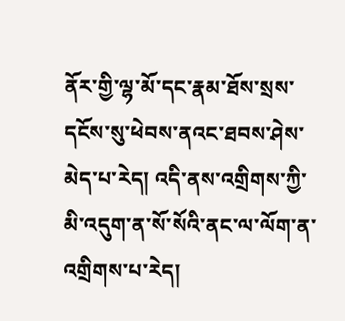ནོར་གྱི་ལྷ་མོ་དང་རྣམ་ཐོས་སྲས་དངོས་སུ་ཕེབས་ནའང་ཐབས་ཤེས་མེད་པ་རེད། འདི་ནས་འགྲིགས་ཀྱི་མི་འདུག་ན་སོ་སོའི་ནང་ལ་ལོག་ན་འགྲིགས་པ་རེད།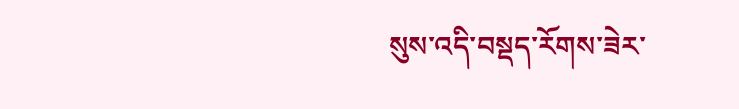སུས་འདི་བསྡད་རོགས་ཟེར་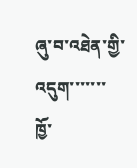ཞུ་བ་འཐེན་གྱི་འདུག་་་་་་་
ཁྱོ་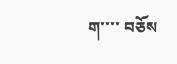ག་་་་ བཅོས